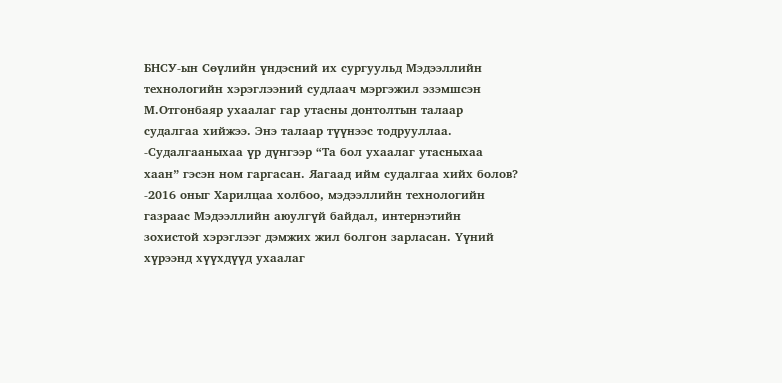БНСУ-ын Сөүлийн үндэсний их сургуульд Мэдээллийн технологийн хэрэглээний судлаач мэргэжил эзэмшсэн М.Отгонбаяр ухаалаг гар утасны донтолтын талаар судалгаа хийжээ. Энэ талаар түүнээс тодрууллаа.
-Судалгааныхаа үр дүнгээр “Та бол ухаалаг утасныхаа хаан” гэсэн ном гаргасан. Яагаад ийм судалгаа хийх болов?
-2016 оныг Харилцаа холбоо, мэдээллийн технологийн газраас Мэдээллийн аюулгүй байдал, интернэтийн зохистой хэрэглээг дэмжих жил болгон зарласан. Үүний хүрээнд хүүхдүүд ухаалаг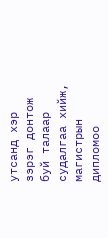утсанд хэр зэрэг донтож буй талаар судалгаа хийж, магистрын дипломоо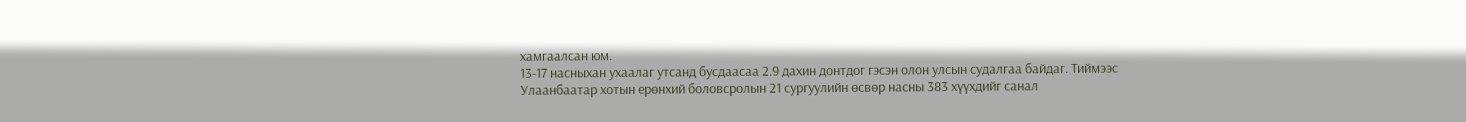хамгаалсан юм.
13-17 насныхан ухаалаг утсанд бусдаасаа 2.9 дахин донтдог гэсэн олон улсын судалгаа байдаг. Тиймээс Улаанбаатар хотын ерөнхий боловсролын 21 сургуулийн өсвөр насны 383 хүүхдийг санал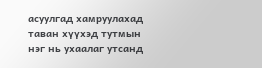асуулгад хамруулахад таван хүүхэд тутмын нэг нь ухаалаг утсанд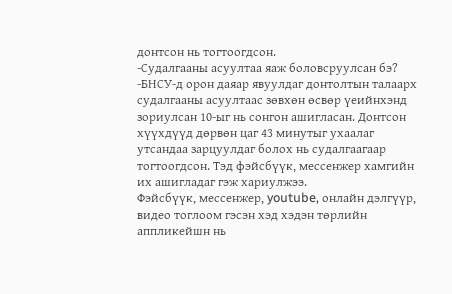донтсон нь тогтоогдсон.
-Судалгааны асуултаа яаж боловсруулсан бэ?
-БНСУ-д орон даяар явуулдаг донтолтын талаарх судалгааны асуултаас зөвхөн өсвөр үеийнхэнд зориулсан 10-ыг нь сонгон ашигласан. Донтсон хүүхдүүд дөрвөн цаг 43 минутыг ухаалаг утсандаа зарцуулдаг болох нь судалгаагаар тогтоогдсон. Тэд фэйсбүүк, мессенжер хамгийн их ашигладаг гэж хариулжээ.
Фэйсбүүк, мессенжер, youtube, онлайн дэлгүүр, видео тоглоом гэсэн хэд хэдэн төрлийн аппликейшн нь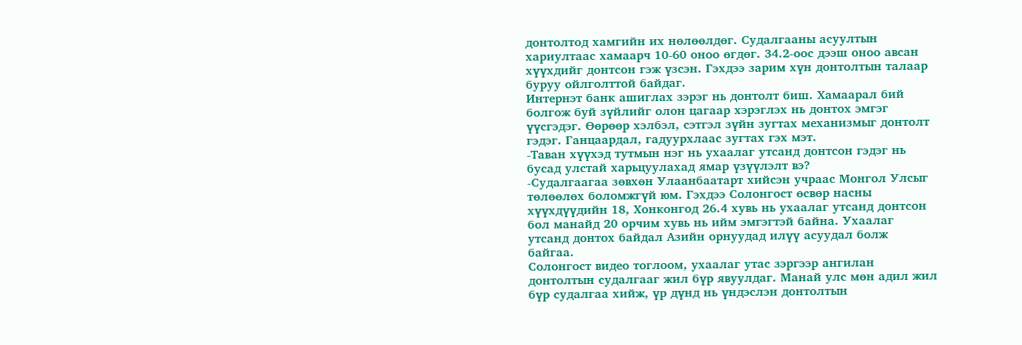донтолтод хамгийн их нөлөөлдөг. Судалгааны асуултын хариултаас хамаарч 10-60 оноо өгдөг. 34.2-оос дээш оноо авсан хүүхдийг донтсон гэж үзсэн. Гэхдээ зарим хүн донтолтын талаар буруу ойлголттой байдаг.
Интернэт банк ашиглах зэрэг нь донтолт биш. Хамаарал бий болгож буй зүйлийг олон цагаар хэрэглэх нь донтох эмгэг үүсгэдэг. Өөрөөр хэлбэл, сэтгэл зүйн зугтах механизмыг донтолт гэдэг. Ганцаардал, гадуурхлаас зугтах гэх мэт.
-Таван хүүхэд тутмын нэг нь ухаалаг утсанд донтсон гэдэг нь бусад улстай харьцуулахад ямар үзүүлэлт вэ?
-Судалгаагаа зөвхөн Улаанбаатарт хийсэн учраас Монгол Улсыг төлөөлөх боломжгүй юм. Гэхдээ Солонгост өсвөр насны хүүхдүүдийн 18, Хонконгод 26.4 хувь нь ухаалаг утсанд донтсон бол манайд 20 орчим хувь нь ийм эмгэгтэй байна. Ухаалаг утсанд донтох байдал Азийн орнуудад илүү асуудал болж байгаа.
Солонгост видео тоглоом, ухаалаг утас зэргээр ангилан донтолтын судалгааг жил бүр явуулдаг. Манай улс мөн адил жил бүр судалгаа хийж, үр дүнд нь үндэслэн донтолтын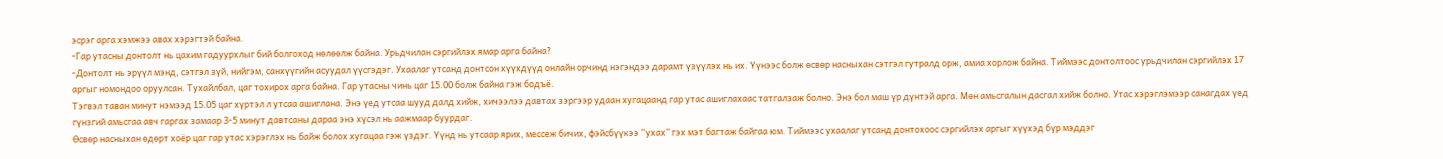эсрэг арга хэмжээ авах хэрэгтэй байна.
-Гар утасны донтолт нь цахим гадуурхлыг бий болгоход нөлөөлж байна. Урьдчилан сэргийлэх ямар арга байна?
-Донтолт нь эрүүл мэнд, сэтгэл зүй, нийгэм, санхүүгийн асуудал үүсгэдэг. Ухаалаг утсанд донтсон хүүхдүүд онлайн орчинд нэгэндээ дарамт үзүүлэх нь их. Үүнээс болж өсвөр насныхан сэтгэл гутралд орж, амиа хорлож байна. Тиймээс донтолтоос урьдчилан сэргийлэх 17 аргыг номондоо оруулсан. Тухайлбал, цаг тохирох арга байна. Гар утасны чинь цаг 15.00 болж байна гэж бодъё.
Тэгвэл таван минут нэмээд 15.05 цаг хүртэл л утсаа ашиглана. Энэ үед утсаа шууд далд хийж, хичээлээ давтах зэргээр удаан хугацаанд гар утас ашиглахаас татгалзаж болно. Энэ бол маш үр дүнтэй арга. Мөн амьсгалын дасгал хийж болно. Утас хэрэглэмээр санагдах үед гүнзгий амьсгаа авч гаргах замаар 3-5 минут давтсаны дараа энэ хүсэл нь аажмаар буурдаг.
Өсвөр насныхан өдөрт хоёр цаг гар утас хэрэглэх нь байж болох хугацаа гэж үздэг. Үүнд нь утсаар ярих, мессеж бичих, фэйсбүүкээ “ухах” гэх мэт багтаж байгаа юм. Тиймээс ухаалаг утсанд донтохоос сэргийлэх аргыг хүүхэд бүр мэддэг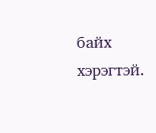байх хэрэгтэй.